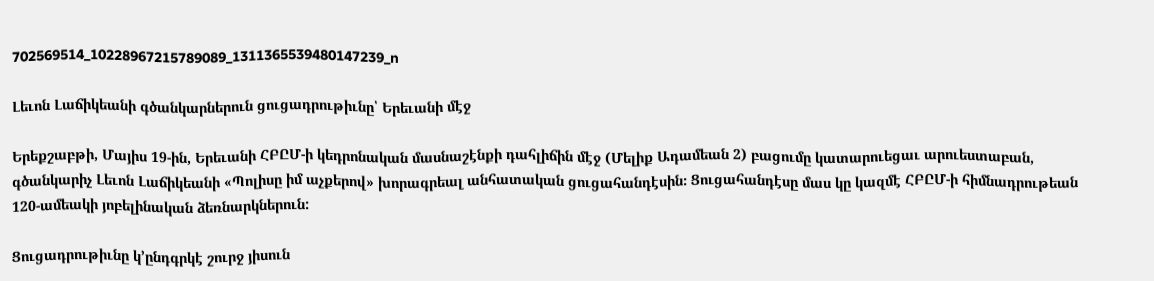702569514_10228967215789089_1311365539480147239_n

Լեւոն Լաճիկեանի գծանկարներուն ցուցադրութիւնը՝ Երեւանի մէջ

Երեքշաբթի, Մայիս 19-ին, Երեւանի ՀԲԸՄ-ի կեդրոնական մասնաշէնքի դահլիճին մէջ (Մելիք Ադամեան 2) բացումը կատարուեցաւ արուեստաբան, գծանկարիչ Լեւոն Լաճիկեանի «Պոլիսը իմ աչքերով» խորագրեալ անհատական ցուցահանդէսին։ Ցուցահանդէսը մաս կը կազմէ ՀԲԸՄ-ի հիմնադրութեան 120-ամեակի յոբելինական ձեռնարկներուն:

Ցուցադրութիւնը կ՚ընդգրկէ շուրջ յիսուն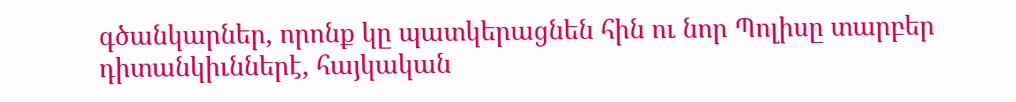գծանկարներ, որոնք կը պատկերացնեն հին ու նոր Պոլիսը տարբեր դիտանկիւններէ, հայկական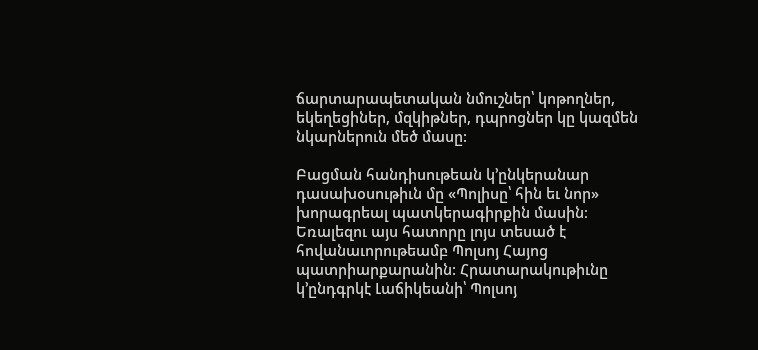ճարտարապետական նմուշներ՝ կոթողներ, եկեղեցիներ, մզկիթներ, դպրոցներ կը կազմեն նկարներուն մեծ մասը:

Բացման հանդիսութեան կ՚ընկերանար դասախօսութիւն մը «Պոլիսը՝ հին եւ նոր» խորագրեալ պատկերագիրքին մասին։ Եռալեզու այս հատորը լոյս տեսած է հովանաւորութեամբ Պոլսոյ Հայոց պատրիարքարանին: Հրատարակութիւնը կ՚ընդգրկէ Լաճիկեանի՝ Պոլսոյ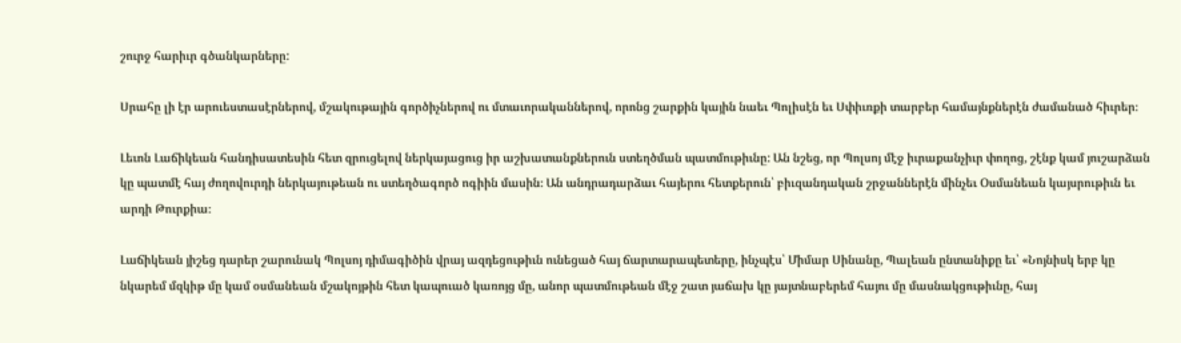շուրջ հարիւր գծանկարները:

Սրահը լի էր արուեստասէրներով, մշակութային գործիչներով ու մտաւորականներով, որոնց շարքին կային նաեւ Պոլիսէն եւ Սփիւռքի տարբեր համայնքներէն ժամանած հիւրեր։

Լեւոն Լաճիկեան հանդիսատեսին հետ զրուցելով ներկայացուց իր աշխատանքներուն ստեղծման պատմութիւնը: Ան նշեց, որ Պոլսոյ մէջ իւրաքանչիւր փողոց, շէնք կամ յուշարձան կը պատմէ հայ ժողովուրդի ներկայութեան ու ստեղծագործ ոգիին մասին։ Ան անդրադարձաւ հայերու հետքերուն՝ բիւզանդական շրջաններէն մինչեւ Օսմանեան կայսրութիւն եւ արդի Թուրքիա։

Լաճիկեան յիշեց դարեր շարունակ Պոլսոյ դիմագիծին վրայ ազդեցութիւն ունեցած հայ ճարտարապետերը, ինչպէս՝ Միմար Սինանը, Պալեան ընտանիքը եւ՝ «Նոյնիսկ երբ կը նկարեմ մզկիթ մը կամ օսմանեան մշակոյթին հետ կապուած կառոյց մը, անոր պատմութեան մէջ շատ յաճախ կը յայտնաբերեմ հայու մը մասնակցութիւնը, հայ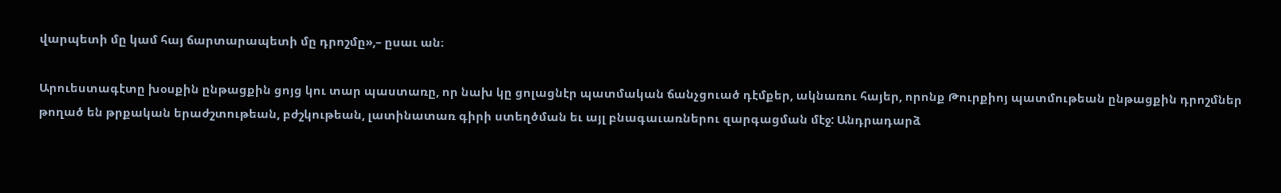վարպետի մը կամ հայ ճարտարապետի մը դրոշմը»,– ըսաւ ան։

Արուեստագէտը խօսքին ընթացքին ցոյց կու տար պաստառը, որ նախ կը ցոլացնէր պատմական ճանչցուած դէմքեր, ակնառու հայեր, որոնք Թուրքիոյ պատմութեան ընթացքին դրոշմներ թողած են թրքական երաժշտութեան, բժշկութեան, լատինատառ գիրի ստեղծման եւ այլ բնագաւառներու զարգացման մէջ: Անդրադարձ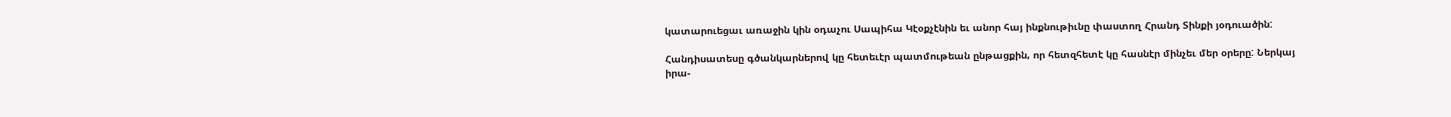կատարուեցաւ առաջին կին օդաչու Սապիհա Կէօքչէնին եւ անոր հայ ինքնութիւնը փաստող Հրանդ Տինքի յօդուածին:

Հանդիսատեսը գծանկարներով կը հետեւէր պատմութեան ընթացքին, որ հետզհետէ կը հասնէր մինչեւ մեր օրերը: Ներկայ իրա-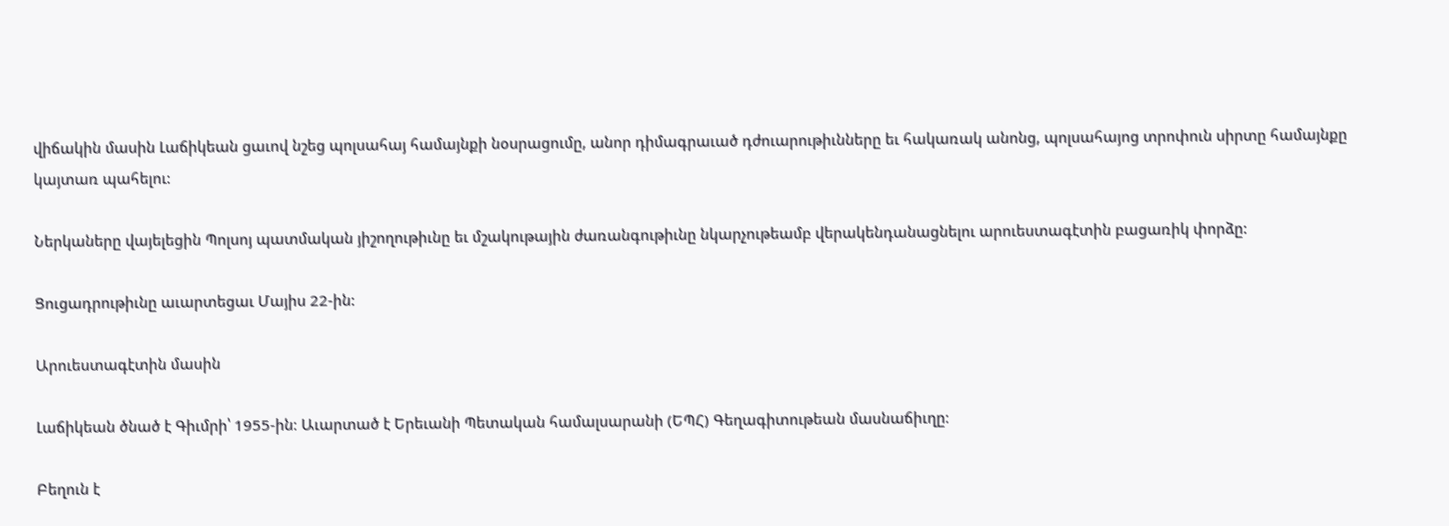վիճակին մասին Լաճիկեան ցաւով նշեց պոլսահայ համայնքի նօսրացումը, անոր դիմագրաւած դժուարութիւնները եւ հակառակ անոնց, պոլսահայոց տրոփուն սիրտը համայնքը կայտառ պահելու:

Ներկաները վայելեցին Պոլսոյ պատմական յիշողութիւնը եւ մշակութային ժառանգութիւնը նկարչութեամբ վերակենդանացնելու արուեստագէտին բացառիկ փորձը:

Ցուցադրութիւնը աւարտեցաւ Մայիս 22-ին:

Արուեստագէտին մասին

Լաճիկեան ծնած է Գիւմրի՝ 1955-ին։ Աւարտած է Երեւանի Պետական համալսարանի (ԵՊՀ) Գեղագիտութեան մասնաճիւղը։

Բեղուն է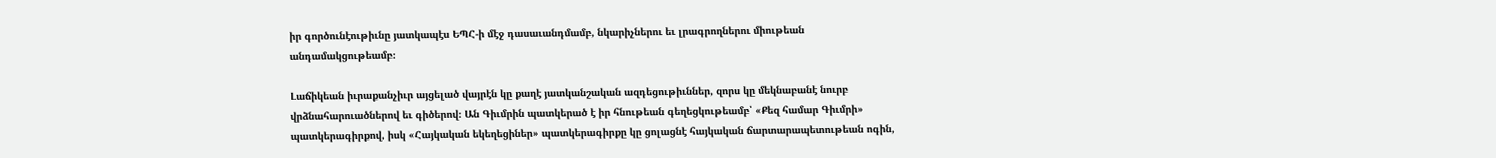իր գործունէութիւնը յատկապէս ԵՊՀ-ի մէջ դասաւանդմամբ, նկարիչներու եւ լրագրողներու միութեան անդամակցութեամբ։

Լաճիկեան իւրաքանչիւր այցելած վայրէն կը քաղէ յատկանշական ազդեցութիւններ, զորս կը մեկնաբանէ նուրբ վրձնահարուածներով եւ գիծերով։ Ան Գիւմրին պատկերած է իր հնութեան գեղեցկութեամբ՝ «Քեզ համար Գիւմրի» պատկերագիրքով, իսկ «Հայկական եկեղեցիներ» պատկերագիրքը կը ցոլացնէ հայկական ճարտարապետութեան ոգին,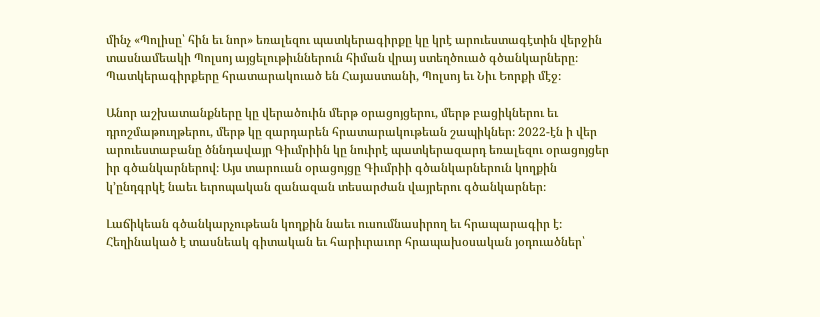մինչ «Պոլիսը՝ հին եւ նոր» եռալեզու պատկերագիրքը կը կրէ արուեստագէտին վերջին տասնամեակի Պոլսոյ այցելութիւններուն հիման վրայ ստեղծուած գծանկարները։ Պատկերագիրքերը հրատարակուած են Հայաստանի, Պոլսոյ եւ Նիւ Եորքի մէջ։

Անոր աշխատանքները կը վերածուին մերթ օրացոյցերու, մերթ բացիկներու եւ դրոշմաթուղթերու, մերթ կը զարդարեն հրատարակութեան շապիկներ։ 2022-էն ի վեր արուեստաբանը ծննդավայր Գիւմրիին կը նուիրէ պատկերազարդ եռալեզու օրացոյցեր իր գծանկարներով։ Այս տարուան օրացոյցը Գիւմրիի գծանկարներուն կողքին կ’ընդգրկէ նաեւ եւրոպական զանազան տեսարժան վայրերու գծանկարներ։

Լաճիկեան գծանկարչութեան կողքին նաեւ ուսումնասիրող եւ հրապարագիր է։ Հեղինակած է տասնեակ գիտական եւ հարիւրաւոր հրապախօսական յօդուածներ՝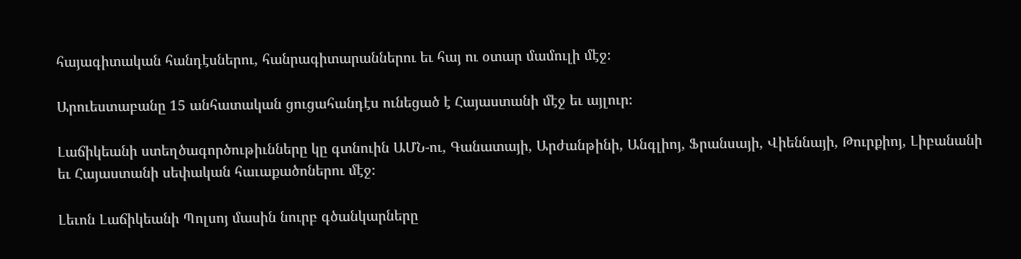հայագիտական հանդէսներու, հանրագիտարաններու եւ հայ ու օտար մամուլի մէջ։

Արուեստաբանը 15 անհատական ցուցահանդէս ունեցած է Հայաստանի մէջ եւ այլուր։

Լաճիկեանի ստեղծագործութիւնները կը գտնուին ԱՄՆ-ու, Գանատայի, Արժանթինի, Անգլիոյ, Ֆրանսայի, Վիեննայի, Թուրքիոյ, Լիբանանի եւ Հայաստանի սեփական հաւաքածոներու մէջ։

Լեւոն Լաճիկեանի Պոլսոյ մասին նուրբ գծանկարները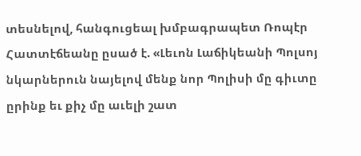տեսնելով, հանգուցեալ խմբագրապետ Ռոպէր Հատտէճեանը ըսած է. «Լեւոն Լաճիկեանի Պոլսոյ նկարներուն նայելով մենք նոր Պոլիսի մը գիւտը ըրինք եւ քիչ մը աւելի շատ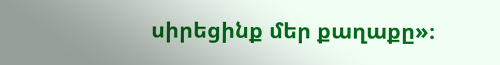սիրեցինք մեր քաղաքը»։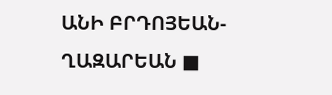ԱՆԻ ԲՐԴՈՅԵԱՆ-ՂԱԶԱՐԵԱՆ ■